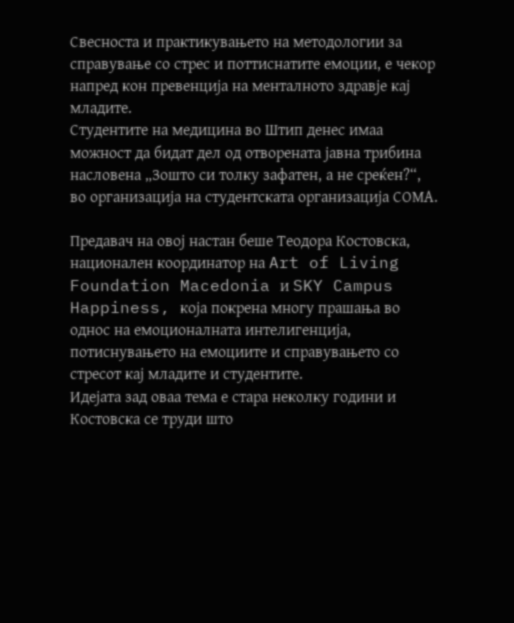Свесноста и практикувањето на методологии за справување со стрес и поттиснатите емоции, е чекор напред кон превенција на менталното здравје кај младите.
Студентите на медицина во Штип денес имаа можност да бидат дел од отворената јавна трибина насловена „Зошто си толку зафатен, а не среќен?“, во организација на студентската организација СОМА.

Предавач на овој настан беше Теодора Костовска, национален координатор на Art of Living Foundation Macedonia и SKY Campus Happiness, која покрена многу прашања во однос на емоционалната интелигенција, потиснувањето на емоциите и справувањето со стресот кај младите и студентите.
Идејата зад оваа тема е стара неколку години и Костовска се труди што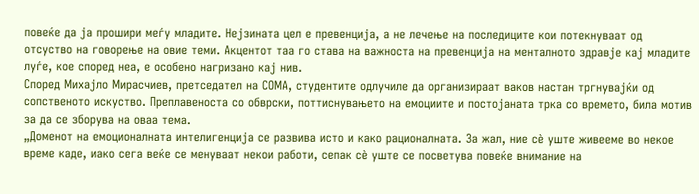повеќе да ја прошири меѓу младите. Нејзината цел е превенција, а не лечење на последиците кои потекнуваат од отсуство на говорење на овие теми. Акцентот таа го става на важноста на превенција на менталното здравје кај младите луѓе, кое според неа, е особено нагризано кај нив.
Според Михајло Мирасчиев, претседател на СОМА, студентите одлучиле да организираат ваков настан тргнувајќи од сопственото искуство. Преплавеноста со обврски, поттиснувањето на емоциите и постојаната трка со времето, била мотив за да се зборува на оваа тема.
„Доменот на емоционалната интелигенција се развива исто и како рационалната. За жал, ние сѐ уште живееме во некое време каде, иако сега веќе се менуваат некои работи, сепак сѐ уште се посветува повеќе внимание на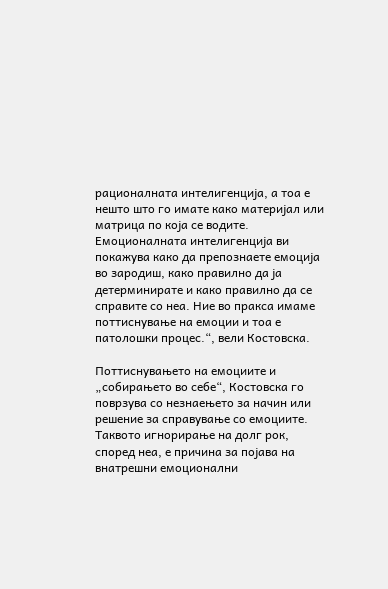рационалната интелигенција, а тоа е нешто што го имате како материјал или матрица по која се водите.
Емоционалната интелигенција ви покажува како да препознаете емоција во зародиш, како правилно да ја детерминирате и како правилно да се справите со неа. Ние во пракса имаме поттиснување на емоции и тоа е патолошки процес.“, вели Костовска.

Поттиснувањето на емоциите и „собирањето во себе“, Костовска го поврзува со незнаењето за начин или решение за справување со емоциите. Таквото игнорирање на долг рок, според неа, е причина за појава на внатрешни емоционални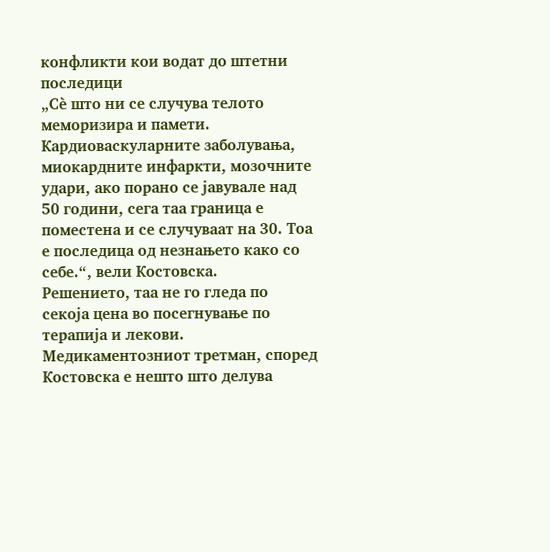конфликти кои водат до штетни последици
„Сѐ што ни се случува телото меморизира и памети. Кардиоваскуларните заболувања, миокардните инфаркти, мозочните удари, ако порано се јавувале над 50 години, сега таа граница е поместена и се случуваат на 30. Тоа е последица од незнањето како со себе.“, вели Костовска.
Решението, таа не го гледа по секоја цена во посегнување по терапија и лекови. Медикаментозниот третман, според Костовска е нешто што делува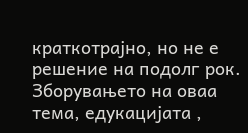краткотрајно, но не е решение на подолг рок. Зборувањето на оваа тема, едукацијата ,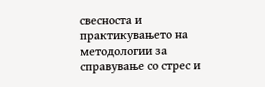свесноста и практикувањето на методологии за справување со стрес и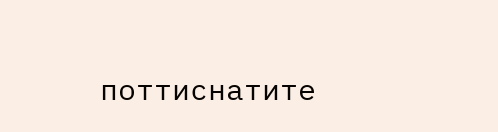поттиснатите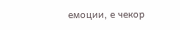емоции, е чекор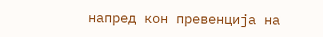напред кон превенција на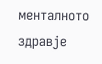менталното здравје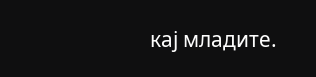кај младите.